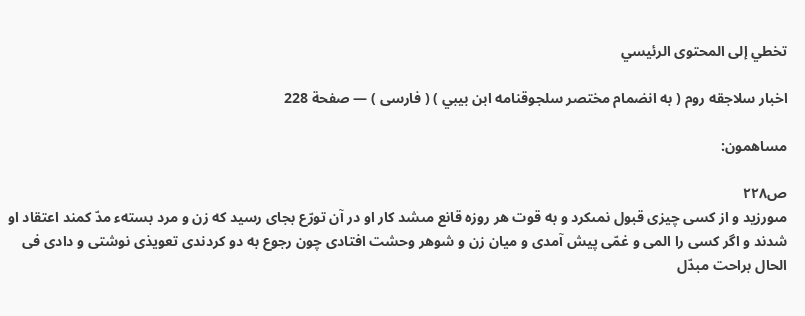تخطي إلى المحتوى الرئيسي

اخبار سلاجقه روم ( به انضمام مختصر سلجوقنامه ابن بيبي ) ( فارسى ) — صفحة 228

مساهمون:

ص٢٢٨
مىورزيد و از كسى چيزى قبول نمىكرد و به قوت هر روزه قانع مىشد كار او در آن تورّع بجاى رسيد كه زن و مرد بستهء مدّ كمند اعتقاد او شدند و اگر كسى را المى و غمّى پيش آمدى و ميان زن و شوهر وحشت افتادى چون رجوع به دو كردندى تعويذى نوشتى و دادى فى الحال براحت مبدّل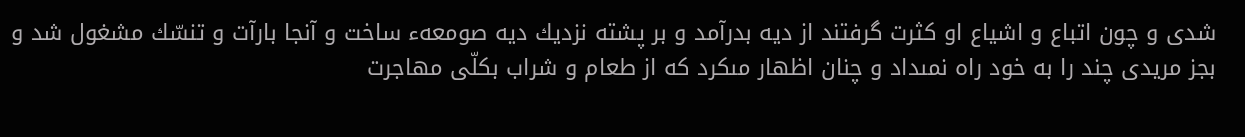شدى و چون اتباع و اشياع او كثرت گرفتند از ديه بدرآمد و بر پشته نزديك ديه صومعهء ساخت و آنجا بارآت و تنسّك مشغول شد و بجز مريدى چند را به خود راه نمىداد و چنان اظهار مىكرد كه از طعام و شراب بكلّى مهاجرت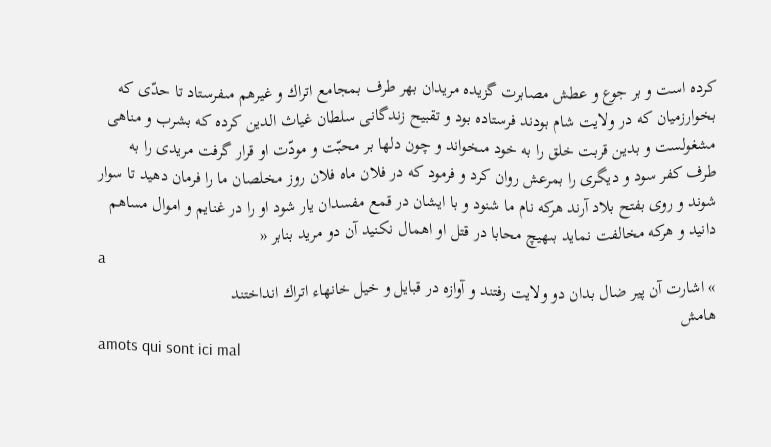كرده است و بر جوع و عطش مصابرت گزيده مريدان بهر طرف بمجامع اتراك و غيرهم مىفرستاد تا حدّى كه بخوارزميان كه در ولايت شام بودند فرستاده بود و تقبيح زندگانى سلطان غياث الدين كرده كه بشرب و مناهى مشغولست و بدين قربت خلق را به خود مىخواند و چون دلها بر محبّت و مودّت او قرار گرفت مريدى را به طرف كفر سود و ديگرى را بمرعش روان كرد و فرمود كه در فلان ماه فلان روز مخلصان ما را فرمان دهيد تا سوار شوند و روى بفتح بلاد آرند هركه نام ما شنود و با ايشان در قمع مفسدان يار شود او را در غنايم و اموال مساهم دانيد و هركه مخالفت نمايد بىهيچ محابا در قتل او اهمال نكنيد آن دو مريد بنابر «
a
» اشارت آن پير ضال بدان دو ولايت رفتند و آوازه در قبايل و خيل خانهاء اتراك انداختند
هامش
amots qui sont ici mal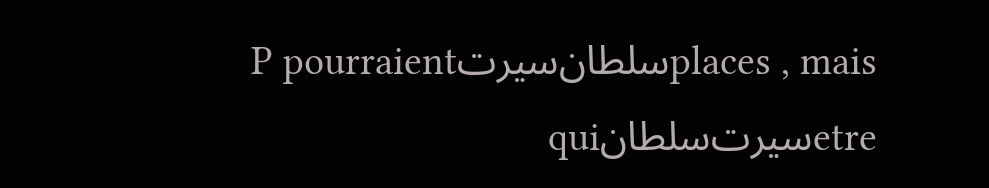places , maisسلطان‌سيرتP pourraient etreسيرت‌سلطانqui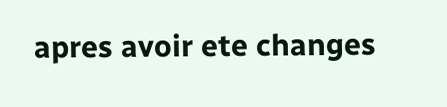apres avoir ete changes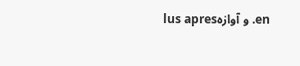en. و آوازهlus apres